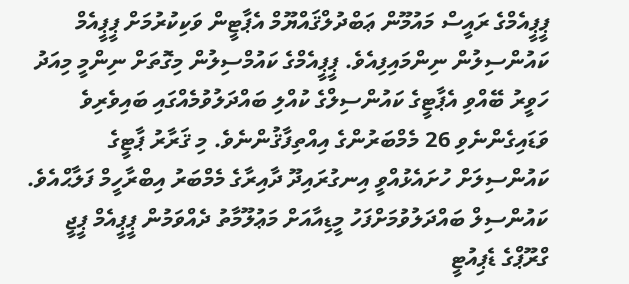ޕީޕީއެމްގެ ރައީސް މައުމޫން ޢަބްދުލްޤައްޔޫމް އެޕާޓީން ވަކިކުރުމަށް ޕީޕީއެމް ކައުންސިލުން ނިންމައިފިއެވެ. ޕީޕީއެމްގެ ކައުމްސިލުން މިގޮތަށް ނިންމީ މިއަދު ހަވީރު ބޭއްވި އެޕާޓީގެ ކައުންސިލްގެ ކުއްލި ބައްދަލުވުމެއްގައި ބައިވެރިވެ ވަޑައިގެންނެވި 26 މެމްބަރުންގެ އިއްތިފާޤުންނެވެ. މި ޤަރާރު ޕާޓީގެ ކައުންސިލަށް ހުށައެޅުއްވީ އިނގުރައިދޫ ދާއިރާގެ މެމްބަރު އިބްރާހީމް ފަލާޙްއެވެ.
ކައުންސިލް ބައްދަލުވުމަށްފަހު މީޑިއާއަށް މަޢުލޫމާތު ދެއްވަމުން ޕީޕީއެމް ޕީޖީ ގްރޫޕްގެ ޑެޕިއުޓީ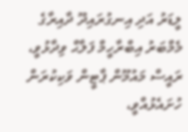ލީޑަރު އަދި އިނގުރައިދޫ ދާއިރާގެ މެމްބަރު އިބްރާހީމް ފަލާޙް ވިދާޅުވީ، ރައީސް މައުމޫން ޕާޓީން ވަކިކުރަން ހުށައެޅުއްވީ،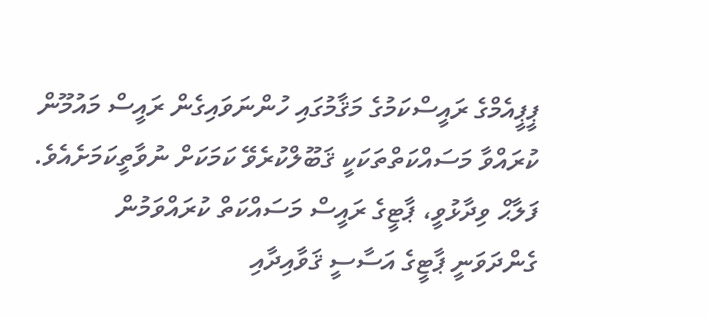ޕީޕީއެމްގެ ރައީސްކަމުގެ މަޤާމުގައި ހުންނަވައިގެން ރައީސް މައުމޫން ކުރައްވާ މަސައްކަތްތަކަކީ ޤަބޫލްކުރެވޭ ކަމަކަށް ނުވާތީކަމަށެއެވެ. ފަލާޙް ވިދާޅުވީ، ޕާޓީގެ ރައީސް މަސައްކަތް ކުރައްވަމުން ގެންދަވަނީ ޕާޓީގެ އަސާސީ ޤަވާއިދާއި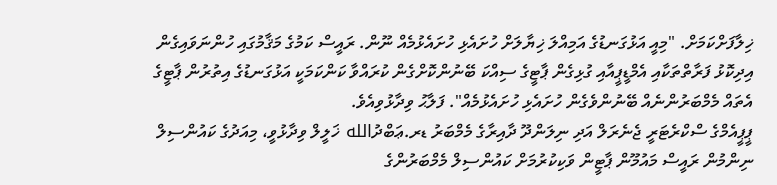ޚިލާފަށްކަމަށް. "މިއީ އަޅުގަނޑުގެ އަމިއްލަ ޚިޔާލަށް ހުށައެޅި ހުށައެޅުމެއް ނޫން. ރައީސް ކަމުގެ މަޤާމުގައި ހުންނަވައިގެން އިދިކޮޅު ފަރާތްތަކާއި އެމްޑީޕީއާއި ގުޅިގެން ޕާޓީގެ ސިއްކަ ބޭނުންކޮށްގެން ކުރައްވާ ކަންކަމަކީ އަޅުގަނޑުގެ އިތުރުން ޕާޓީގެ އެތައް މެމްބަރުންނެއް ބޭނުންވެގެން ހުށައެޅި ހުށައެޅުމެއް". ފަލާޙު ވިދާޅުވިއެވެ.
ޕީޕީއެމްގެ ސްކްރެޓަރީ ޖެނެރަލް އަދި ނިލަންދޫ ދާއިރާގެ މެމްބަރު ޑރ.ޢަބްދުالله ޚަލީލް ވިދާޅުވީ، މިއަދުގެ ކައުންސިލް ނިންމުން ރައީސް މައުމޫން ޕާޓީން ވަކިކުރުމަށް ކައުންސިލް މެމްބަރުންގެ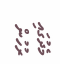މެދުގައި ރުހުން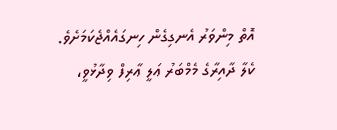އޮތް މިންވަރު އެނގިގެން ހިނގައެއްޖެކަމަށެވެ.
ކެލާ ދާއިރާގެ މެމްބަރު ޢަލީ ޢާރިފް ވިދާޅުވީ،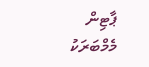ޕާޓިން މެމްބަރަކު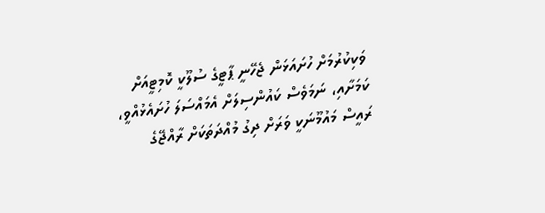ވަކިކުރުމަށް ހުށައަޅަން ޖެހޭނީ ޕާޓީގެ ސުލޫކީ ކޮމިޓީއަށް ކަމަށާއި، ނަމަވެސް ކައުންސިލަށް އެމައްސަލަ ހުށައެޅުއްވީ، ރައީސް މައުމޫނަކީ ވަރަށް ދިގު މުއްދަތަކަށް ރާއްޖޭގެ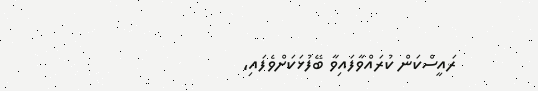ރައީސްކަން ކުރައްވާފައިވާ ބޭފުޅަކަށްވެފައި،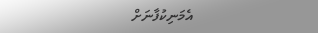އެމަނިކުފާނަށް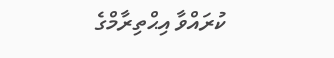ކުރައްވާ އިޙްތިރާމްގެ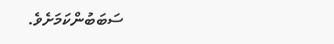ސަބަބުންކަމަށެވެ.